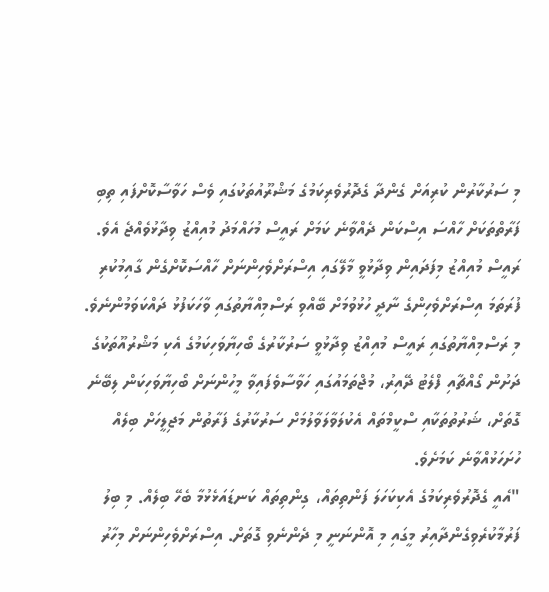މި ސަރުކާރުން ކުރިއަށް ގެންދާ ގެދޮރުވެރިކަމުގެ މަޝްރޫއުތަކުގައި ވެސް ހަވާސާކޮށްފައި ތިބި ފަރާތްތަކަށް ހާއްސަ އިސްކަން ދެއްވާނެ ކަމަށް ރައީސް މުހައްމަދު މުއިއްޒު ވިދާޅުވެއްޖެ އެވެ.
ރައީސް މުއިއްޒު މިފަދައިން ވިދާޅުވީ މާލޭގައި އިސްރަށްވެހިންނަށް ހާއްސަކޮށްގެން ގާއިމުކުރި ފުރަތަމަ އިސްރަށްވެހިންގެ ނާދީ ހުޅުވުމަށް ބޭއްވި ރަސްމިއްޔާތުގައި ވާހަކަފުޅު ދައްކަވަމުންނެވެ.
މި ރަސްމިއްޔާތުގައި ރައީސް މުއިއްޒު ވިދާޅުވީ ސަރުކާރުގެ ބޯހިޔާވަހިކަމުގެ އެކި މަޝްރުއޫތަކުގެ ދަށުން ގޯއްޗާއި ފްލެޓު ދޭއިރު، މުޖްތަމައުގައި ހަވާސާވެފައިވާ މީހުންނަށް ބޯހިޔާވަހިކަން ލިބޭނެ ގޮތަށް، ޝަރުތުތަކާއި ސްކީމްތައް އެކުލަވާލަވާލުމަށް ސަރުކާރުގެ ފަރާތުން މަޖިލީހަށް ބިލެއް ހުށަހަޅުއްވާނެ ކަމަށެވެ.
"އެއީ ގެދޮރުވެރިކަމުގެ އެކިކަހަލަ ފަންތިތައް، ގިންތިތައް ކަނޑައަޅެޅުމާ ބެހޭ ބިލެއް. މި ބިލު ފަރުމާކުރެވިގެންދާއިރު މީގައި މި އޮންނަނީ މި ދެންނެވި ގޮތަށް. އިސްރަށްވެހިންނަށް މިހާރު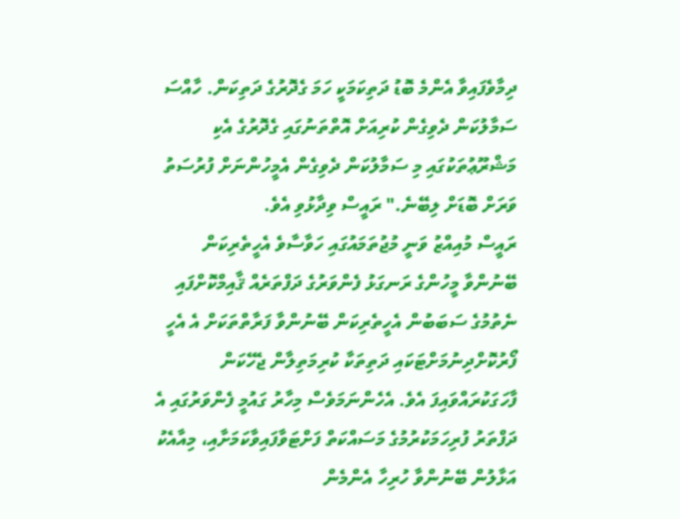ދިމާވެފައިވާ އެންމެ ބޮޑު ދަތިކަމަކީ ހަމަ ގެދޮރުގެ ދަތިކަން. ހާއްސަ ސަމާލުކަން ދެވިގެން ކުރިއަށް އޮތްތަނުގައި ގެދޮރުގެ އެކި މަޝްރޫޢުތަކުގައި މި ސަމާލުކަން ދެވިގެން އެމީހުންނަށް ފުރުސަތު ވަރަށް ބޮޑަށް ލިބޭނެ." ރައީސް ވިދާޅުވި އެވެ.
ރައީސް މުއިއްޒު ވަނީ މުޖުތަމައުގައި ހަވާސާވެ އެހީތެރިކަން ބޭނުންވާ މީހުންގެ ރަނގަޅު ފެންވަރުގެ ދަފްތަރެއް ޤާއިމްކޮށްފައި ނެތުމުގެ ސަބަބުން އެހީތެރިކަން ބޭނުންވާ ފަރާތްތަކަށް އެ އެހީ ފޯރުކޮށްދިނުމަށްޓަކައި ދަތިތަކާ ކުރިމަތިލާން ޖެހޭކަން ފާހަގަކުރައްވައިފަ އެވެ. އެހެންނަމަވެސް މިހާރު ގައުމީ ފެންވަރުގައި އެ ދަފްތަރު ފުރިހަމަކުރުމުގެ މަސައްކަތް ފަށްޓަވާފައިވާކަމަށާއި، މިއާއެކު އަޅާލުން ބޭނުންވާ ހުރިހާ އެންމެން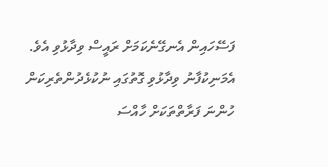ފަސޭހައިން އެނގޭނެކަމަށް ރައީސް ވިދާޅުވި އެވެ.
އެމަނިކުފާނު ވިދާޅުވި ގޮތުގައި ނުކުޅެދުންތެރިކަން ހުންނަ ފަރާތްތަކަށް ހާއްސަ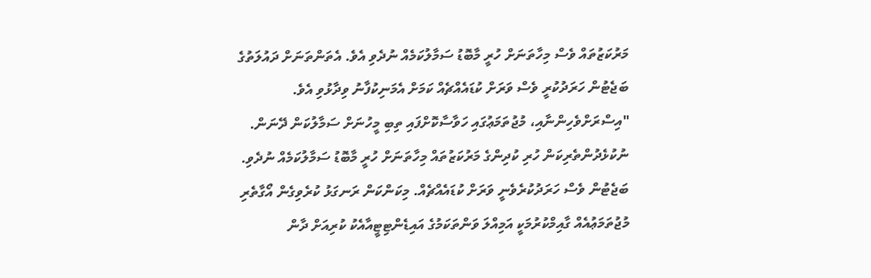މަރުކަޒުތައް ވެސް މިހާތަނަށް ހުރީ މާބޮޑު ސަމާލުކަމެއް ނުދެވި އެވެ. އެތަންތަނަށް ދައުލަތުގެ ބަޖެޓުން ހަރަދުކުރީ ވެސް ވަރަށް ކުޑައެއްޗެއް ކަމަށް އެމަނިކުފާނު ވިދާޅުވި އެވެ.
"އިސްރަށްވެހިންނާއި، މުޖުތަމަޢުގައި ހަވާސާކޮށްފައި ތިބި މީހުނަށް ސަމާލުކަން ދޭނަން. ނުކުޅެދުންތެރިކަން ހުރި ކުދިންގެ މަރުކަޒުތައް މިހާތަނަށް ހުރީ މާބޮޑު ސަމާލުކަމެއް ނުދެވި. ބަޖެޓުން ވެސް ހަރަދުކުރެވެނީ ވަރަށް ކުޑައެއްޗެއް. މިކަންކަން ރަނގަޅު ކުރެވިގެން އޯގާތެރި މުޖުތަމަޢުއެއް ގާއިމްކުރުމަކީ އަމިއްލަ ވަންތަކަމުގެ އައިޑެންޓިޓީއާއެކު ކުރިއަށް ދާން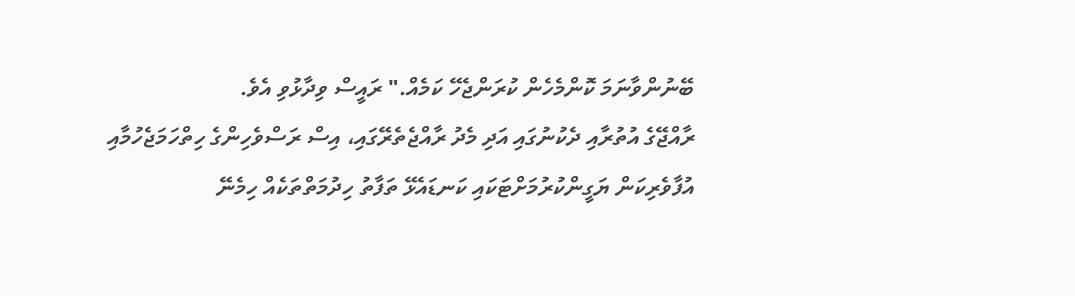ބޭނުންވާނަމަ ކޮންމެހެން ކުރަންޖެހޭ ކަމެއް." ރައީސް ވިދާޅުވި އެވެ.
ރާއްޖޭގެ އުތުރާއި ދެކުނުގައި އަދި މެދު ރާއްޖެތެރޭގައި، އިސް ރަސްވެހިންގެ ހިތްހަމަޖެހުމާއި އުފާވެރިކަން ޔަގީންކުރުމަށްޓަކައި ކަނޑައެޅޭ ތަފާތު ހިދުމަތްތަކެއް ހިމެނޭ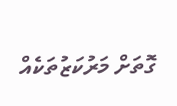ގޮތަށް މަރުކަޒުތަކެއް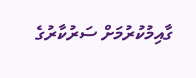ގާއިމުކުރުމަށް ސަރުކާރުގެ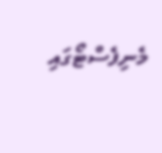މެނިފެސްޓޯގައި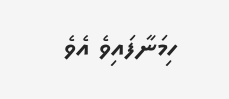ހިމަނާފައިވެ އެވެ